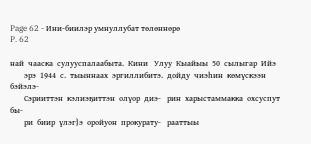Page 62 - Ини-биилэр умнуллубат төлөннөрө
P. 62

най  чааска  сулууспалаабыта.  Кини   Улуу  Кыайыы  50  сылыгар  Ийэ
       эрэ  1944  с.  тыыннаах  эргиллибитэ.  дойду  чиэһин  көмүскээн  бэйэлэ-
       Сэрииттэн  кэлиэҕиттэн  олүор  диэ-   рин  харыстаммакка  охсуспут  бы-
       ри  биир  үлэг}э  оройуон  прокурату-   рааттыы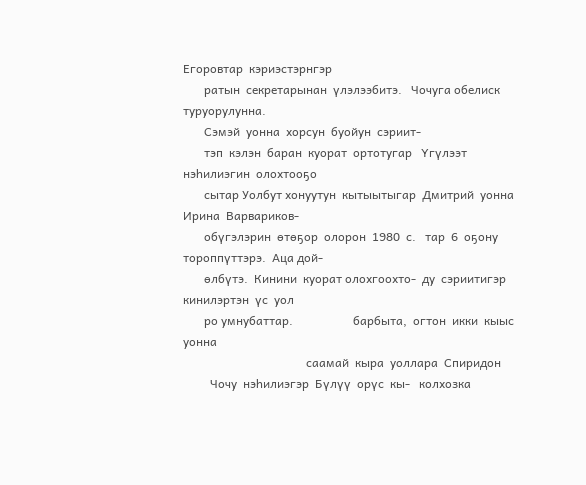Егоровтар  кэриэстэрнгэр
       ратын  секретарынан  үлэлээбитэ.   Чочуга обелиск туруорулунна.
       Сэмэй  уонна  хорсун  буойун  сэриит-
       тэп  кэлэн  баран  куорат  ортотугар   Үгүлээт  нэһилиэгин  олохтооҕо
       сытар Уолбут хонуутун  кытыытыгар  Дмитрий  уонна  Ирина  Варвариков-
       обүгэлэрин  өтөҕор  олорон  1980  с.   тар  6  оҕону тороппүттэрэ.  Аца дой-
       өлбүтэ.  Кинини  куорат олохгоохто-  ду  сэриитигэр  кинилэртэн  үс  уол
       ро умнубаттар.                    барбыта,  огтон  икки  кыыс  уонна
                                         саамай  кыра  уоллара  Спиридон
         Чочу  нэһилиэгэр  Бүлүү  орүс  кы-   колхозка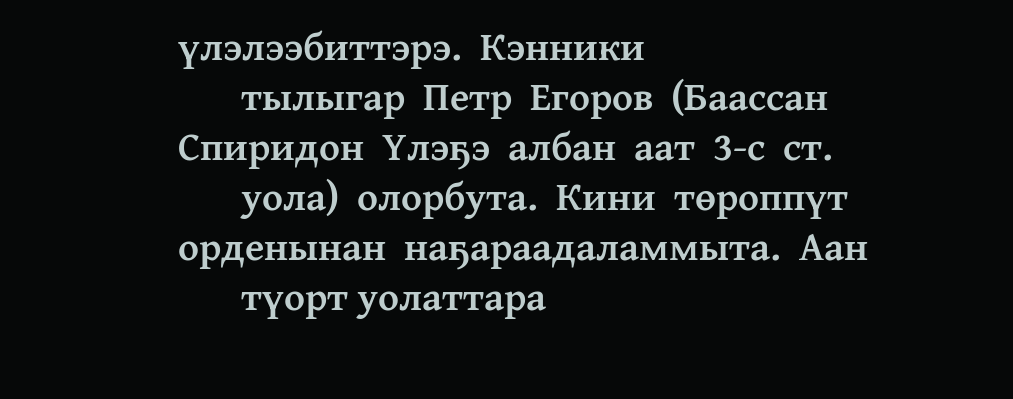үлэлээбиттэрэ.  Кэнники
       тылыгар  Петр  Егоров  (Баассан   Спиридон  Үлэҕэ  албан  аат  3-с  ст.
       уола)  олорбута.  Кини  төроппүт   орденынан  наҕараадаламмыта.  Аан
       түорт уолаттара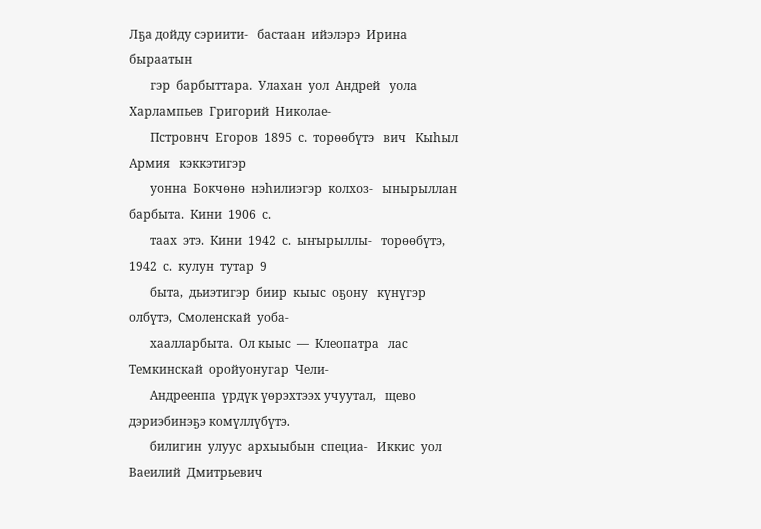Лҕа дойду сэриити-   бастаан  ийэлэрэ  Ирина  быраатын
       гэр  барбыттара.  Улахан  уол  Андрей   уола  Харлампьев  Григорий  Николае-
       Пстровнч  Егоров  1895  с.  торөөбүтэ   вич   Кыһыл  Армия   кэккэтигэр
       уонна  Бокчөнө  нэһилиэгэр  колхоз-   ынырыллан  барбыта.  Кини  1906  с.
       таах  этэ.  Кини  1942  с.  ыҥырыллы-   торөөбүтэ,  1942  с.  кулун  тутар  9
       быта,  дьиэтигэр  биир  кыыс  оҕону   күнүгэр  олбүтэ,  Смоленскай  уоба-
       хаалларбыта.  Ол кыыс  —  Клеопатра   лас Темкинскай  оройуонугар  Чели-
       Андреенпа  үрдүк үөрэхтээх учуутал,   щево дэриэбинэҕэ комүллүбүтэ.
       билигин  улуус  архыыбын  специа-   Иккис  уол  Ваеилий  Дмитрьевич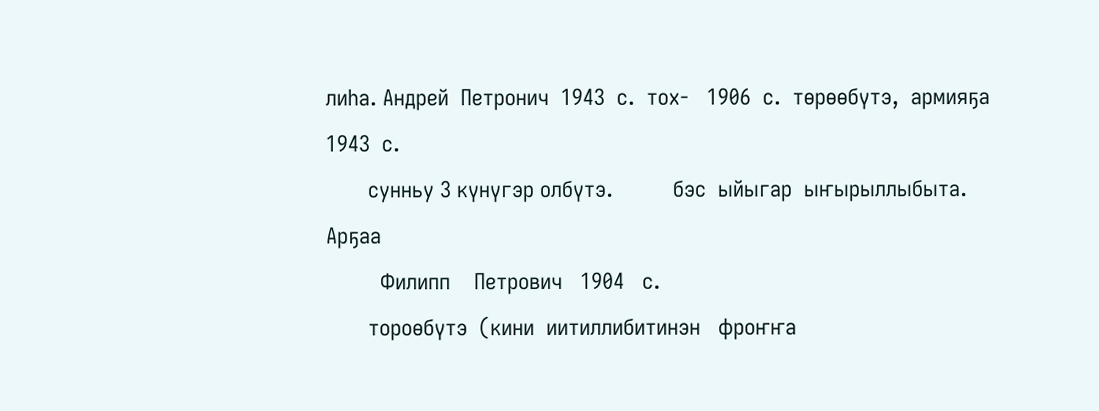лиһа. Андрей  Петронич  1943  с.  тох-   1906  с.  төрөөбүтэ,  армияҕа  1943  с.
       сунньу 3 күнүгэр олбүтэ.          бэс  ыйыгар  ыҥырыллыбыта.  Арҕаа
         Филипп    Петрович   1904   с.
       тороөбүтэ  (кини  иитиллибитинэн   фроҥҥа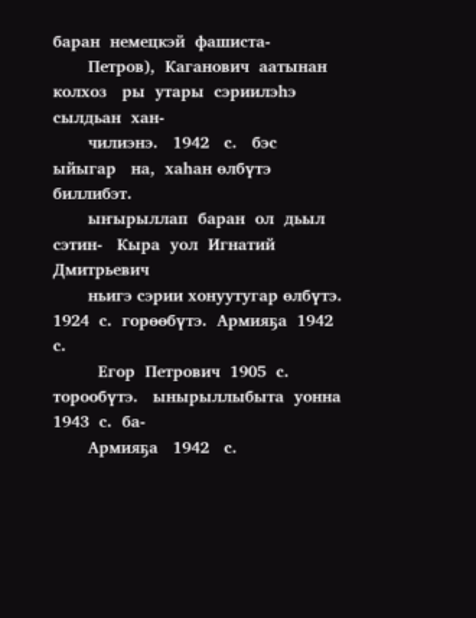баран  немецкэй  фашиста-
       Петров),  Каганович  аатынан  колхоз   ры  утары  сэриилэһэ  сылдьан  хан-
       чилиэнэ.   1942   с.   бэс   ыйыгар   на,  хаһан өлбүтэ биллибэт.
       ыҥырыллап  баран  ол  дьыл  сэтин-   Кыра  уол  Игнатий  Дмитрьевич
       ньигэ сэрии хонуутугар өлбүтэ.    1924  с.  горөөбүтэ.  Армияҕа  1942  с.
         Егор  Петрович  1905  с.  торообүтэ.   ынырыллыбыта  уонна  1943  с.  ба-
       Армияҕа   1942   с.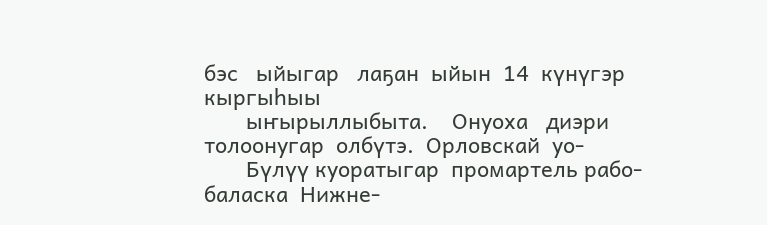бэс   ыйыгар   лаҕан  ыйын  14  күнүгэр  кыргыһыы
       ыҥырыллыбыта.    Онуоха   диэри   толоонугар  олбүтэ.  Орловскай  уо-
       Бүлүү куоратыгар  промартель рабо-   баласка  Нижне-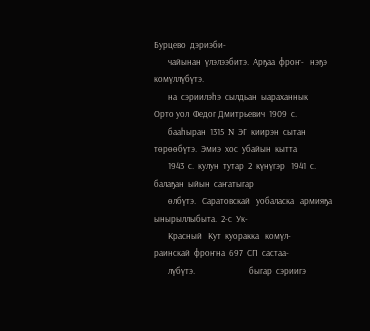Бурцево  дэриэби-
       чайынан  үлэлээбитэ.  Арҕаа  фроҥ-   нэҕэ комүллүбүтэ.
       на  сэриилэһэ  сылдьан  ыараханнык   Орто уол  Федог Дмитрьевич  1909  с.
       бааһыран  1315  N  ЭГ  киирэн  сытан   төрөөбүтэ.  Эмиэ  хос  убайын  кытта
       1943  с.  кулун  тутар  2  күнүгэр   1941  с.  балаҕан  ыйын  саҥатыгар
       өлбүтэ.   Саратовскай   уобаласка   армияҕа  ынырыллыбыта.  2-с  Ук-
       Красный   Кут  куоракка   комүл-   раинскай  фроҥна  697  СП  састаа-
       лүбүтэ.                           быгар  сэриигэ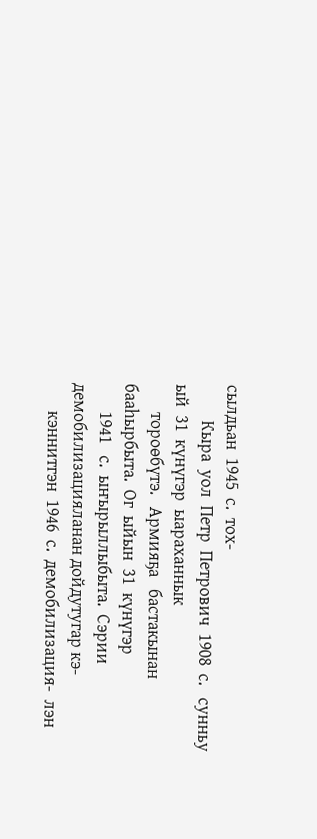сылдьан  1945  с.  тох-
         Кыра  уол  Петр  Петрович  1908  с.   сунньу  ый  31  күнүгэр  ыараханнык
       тороөбүтэ.   Армияҕа   бастакынан   бааһырбыта.  Ог  ыйын  31  күнүгэр
       1941   с.  ыҥырыллыбыта.  Сэрии  демобилизацияланан дойдутугар кэ-
       кэннитгэн  1946  с.  демобилизация-  лэн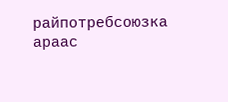райпотребсоюзка  араас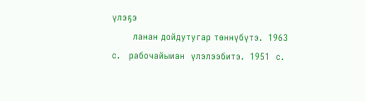үлэҕэ
       ланан дойдутугар төннүбүтэ.  1963  с.   рабочайыиан  үлэлээбитэ.  1951  с.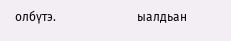олбүтэ.                           ыалдьан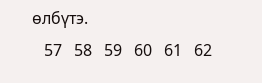өлбүтэ.
   57   58   59   60   61   62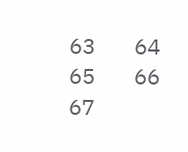63   64   65   66   67